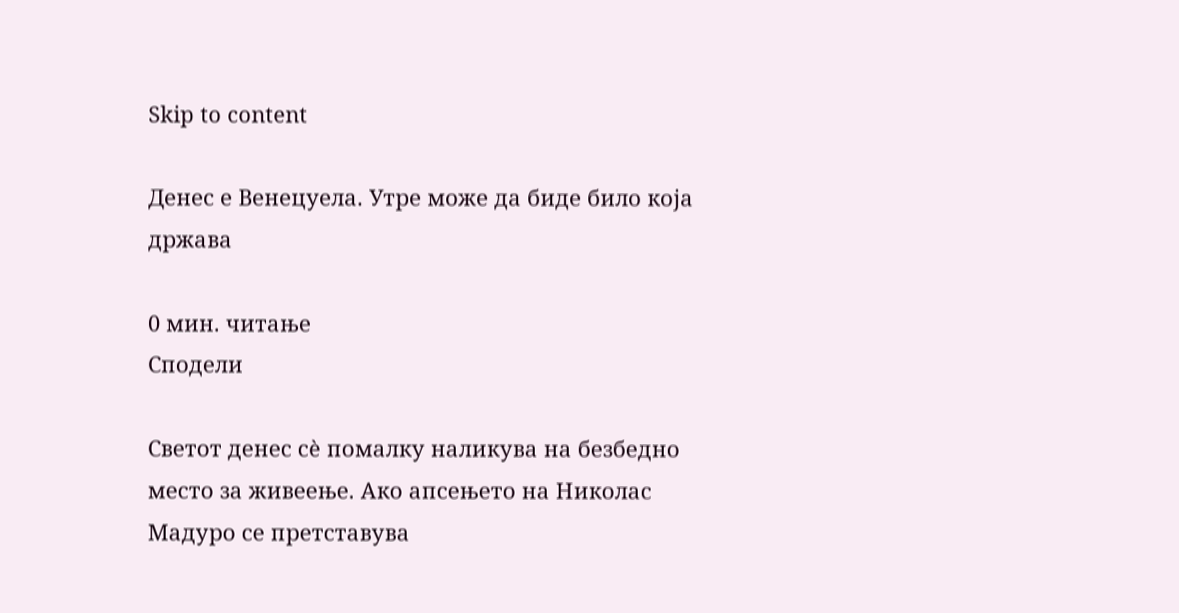Skip to content

Денес е Венецуела. Утре може да биде било која држава

0 мин. читање
Сподели

Светот денес сè помалку наликува на безбедно место за живеење. Ако апсењето на Николас Мадуро се претставува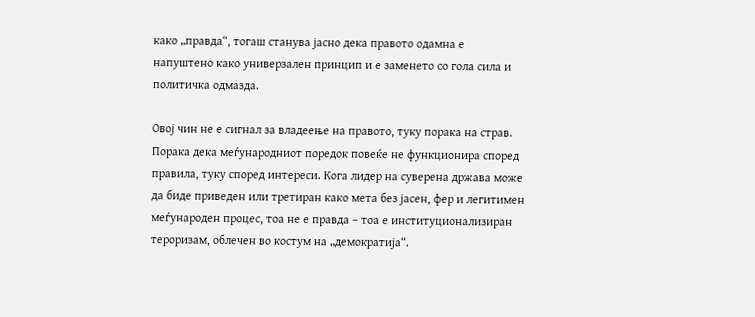како „правда“, тогаш станува јасно дека правото одамна е напуштено како универзален принцип и е заменето со гола сила и политичка одмазда.

Овој чин не е сигнал за владеење на правото, туку порака на страв. Порака дека меѓународниот поредок повеќе не функционира според правила, туку според интереси. Кога лидер на суверена држава може да биде приведен или третиран како мета без јасен, фер и легитимен меѓународен процес, тоа не е правда – тоа е институционализиран тероризам, облечен во костум на „демократија“.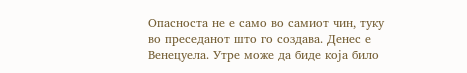Опасноста не е само во самиот чин, туку во преседанот што го создава. Денес е Венецуела. Утре може да биде која било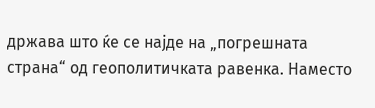држава што ќе се најде на „погрешната страна“ од геополитичката равенка. Наместо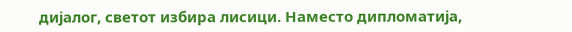дијалог, светот избира лисици. Наместо дипломатија,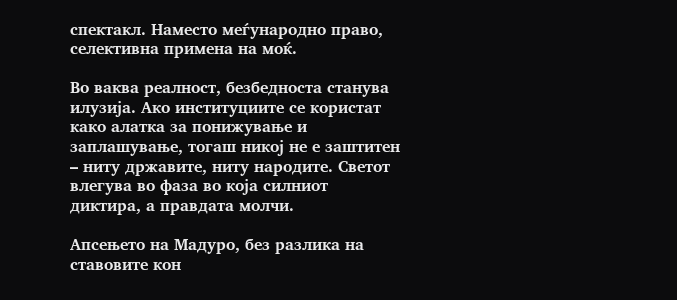спектакл. Наместо меѓународно право, селективна примена на моќ.

Во ваква реалност, безбедноста станува илузија. Ако институциите се користат како алатка за понижување и заплашување, тогаш никој не е заштитен – ниту државите, ниту народите. Светот влегува во фаза во која силниот диктира, а правдата молчи.

Апсењето на Мадуро, без разлика на ставовите кон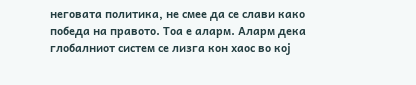неговата политика, не смее да се слави како победа на правото. Тоа е аларм. Аларм дека глобалниот систем се лизга кон хаос во кој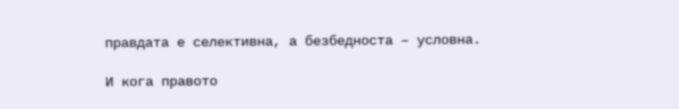правдата е селективна, а безбедноста – условна.

И кога правото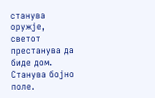станува оружје, светот престанува да биде дом. Станува бојно поле.